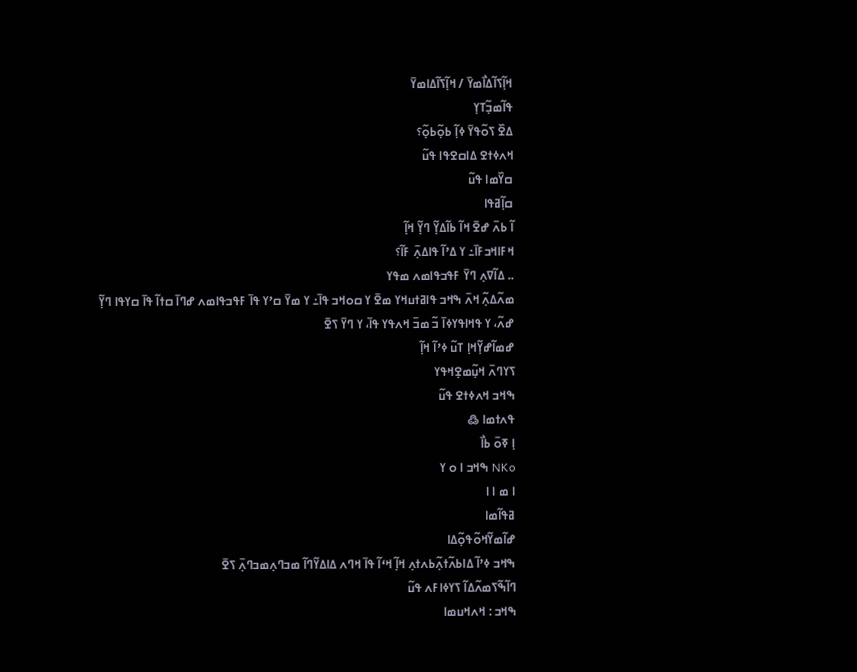ߞߊ߲߬ߖߊ߬ߡߊ߯ߘߌ߫ / ߞߊ߲߬ߖߊ߬ߡߊߘߌ߫
ߟߊ߬ߘߏ߲߬ߠߌ߲
ߡߐ߰ ߖߋ߬ߟߌ߫ ߦߊ߲߬ ߕߋ߲߬ߕߋ߲߬؟
ߞߍߦߙߐ ߡߊߛߐߟߊ ߟߎ߬
ߛߌ߰ߘߊ ߟߎ߬
ߛߊ߲߬ߥߟߊ
ߊ߬ ߕߍ߫ ߝߐ߫ ߞߊ߬ ߕߊ߬ߡߌ߲߬ ߣߌ߲߬ ߞߊ߲߬
ߞߓߊߞߏߓߊ߫߸ ߌ ߡߴߊ߬ ߟߊߡߍ߲߫ ߓߊ߬؟
.. ߡߊ߬ߜߍ߲ ߣߌ߫ ߓߟߏߟߊߘߍ ߘߟߌ
ߘߍ߬ߡߍ߲߬ ߞߍ߫ ߒߞߏ ߟߊߥߙߎߞߌ ߘߐ߫ ߌ ߛߋߞߏ ߟߊ߫߸ ߌ ߘߌ߫ ߛߴߌ ߟߊ߫ ߓߟߏߟߊߘߍ ߝߣߊ߫ ߛߙߊ߬ ߟߊ߫ ߛߌߟߊ ߣߌ߲߬ ߝߍ߬، ߌ ߟߞߊߟߌߦߊ߫ ߏ߬ ߘߏ߫ ߞߍߟߌ ߟߊ߫، ߌ ߣߌ߫ ߖߐ߫
ߝߘߊ߬ߝߌ߲߬ߞߊ߲ ߠߎ߬ ߦߴߊ߬ ߞߊ߲߬
ߖߌߣߍ߫ ߞߎ߲߬ߘߐ߲ߞߟߌ
ߒߞߏ ߞߍߦߙߐ ߟߎ߬
ߟߍߙߘߊ ߷
ߊ߲ ߧߋ߫ ߕߊ߯
NKo ߒߞߏ ߊ ߋ ߌ
ߊ ߘ ߊ ߊ
ߥߟߊ߬ߘߊ
ߝߊ߬ߘߌ߬ߞߋ߬ߟߋ߲߬ߡߊ
ߒߞߏ ߦߴߊ߬ ߡߊߕߍ߬ߙߍ߲߬ߕߍߙߍ߲ ߞߊ߲߬ ߞߵߊ߬ ߟߊ߫ ߞߣߍ ߡߊߡߌ߬ߣߊ߬ ߘߏߣߍ߲ߘߏߣߍ߲߫ ߖߐ߫
ߣߊ߬ߒ߬ߖߘߍ߬ߡߊ߬ ߖߌߦߊߓߍ ߟߎ߬
ߒߞߏ : ߞߍߞߎߘߊ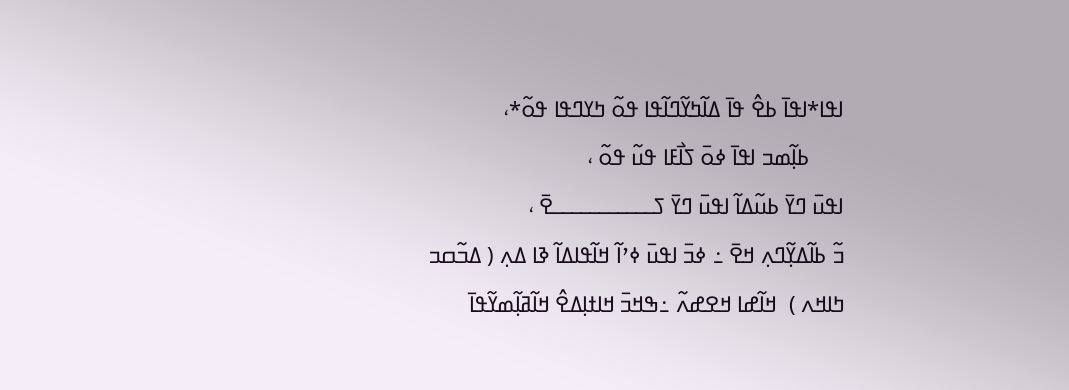ߊߟߊ*ߊߟߊ߫ ߕߐ߮ ߟߊ߫ ߡߊ߬ߤߌ߬ߣߊ߬ߟߊ ߟߋ߬ ߤߌߣߟߊ ߟߋ߬*،
      ߕߊ߲߬ߘߏ ߊߟߊ߫ ߦߋ߫ ߖߊ߯ߓߊ ߟߎ߬ ߟߋ߬ ،
ߊߟߎ߫ ߣߌ߫ ߕߎ߬ߡߊ߬ ߊߟߎ߫ ߣߌ߫ ߖߺߺߺߺߺߺߺߺߺߺߺߐ߫ ،
ߏ߬ ߕߊ߬ߡߌ߲߬ߣߍ߲ ߞߐ߫ ߸ ߦߏ߫ ߊߟߎ߫ ߦߴߊ߬ ߞߊ߬ߟߊߡߊ߬ ߢߊ ߡߍ߲ ( ߡߏ߬ߛߏ ߤߊߞߍ )  ߞߊ߬ߝߊ ߞߐߝߍ߬ ߸ߒߞߏ߫ ߞߊߙߊ߲ߡߐ߮ ߞߊ߬ߥߊ߲߬ߘߌ߬ߟߊ߫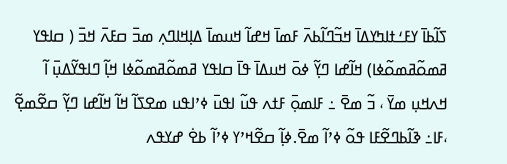ߖߊ߬ߕߊ߫ ߌߓߑߙߊߤߌߡߊ߫ ߞߏ߬ߣߊ߬ߕߍ߫ ߓߘߊ߫ ߞߝߊ߬ ߞߎߘߊ߫ ߡߊ߲ߞߊߣߍ߲ ߘߏ߫ ߛߓߍ߫ ߞߏ߫ ( ߛߊߟߌ ߥߘߋ߬ߥߘߋ߬ߦߊ) ߞߊ߬ߝߊ ߣߌ߲߬ ߦߋ߫ ߞߎߡߊ߫ ߟߊ߫ ߛߊߟߌ ߥߘߋ߬ߥߘߋ߬ߦߊ ߞߊ߲߬ ߣߊߟߌ߬ߡߎ߲߫ ߊ߬ ߞߍߞߎ߲ ߘߌ߫ ، ߏ߬ ߘߐ߫ ߸ ߓߊߘߋ߲߫ ߓߙߍ ߟߎ߬ ߊߟߎ߫ ߦߴߊߟߎ ߘߐߖߊ߬ ߞߊ߬ ߞߊ߬ߝߊ ߣߌ߲߬ ߛߐ߬ߘߐ߲߬ ،ߓߊ߸ ߢߊ߬ߕߣߐ߬ߓߊ ߟߋ߬ ߦߴߊ߬ ߘߐ߫.ߦߊ߲߬ ߛߐ߬ߞߴߌ ߦߴߊ߬ ߕߐ߭ ߝߌߟߍ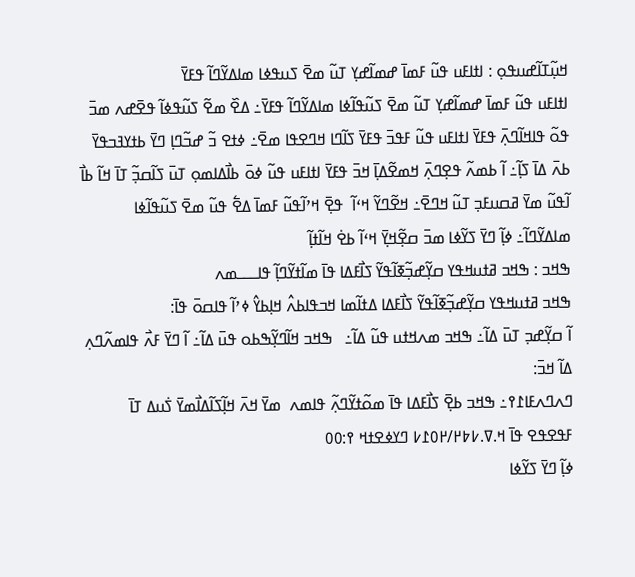ߞߎ߲߬ߠߊ߬ߝߎߟߋ߲ : ߊߙߊߓߎ ߟߎ߬ ߓߘߊ߫ ߝߘߊ߬ߝߌ߲ ߠߎ߬ ߘߐ߫ ߖߎߟߦߊ ߘߊߡߌ߬ߣߊ߬ ߟߓߌ߫
ߊߙߊߓߎ ߟߎ߬ ߓߘߊ߫ ߝߘߊ߬ߝߌ߲ ߠߎ߬ ߘߐ߫ ߖߎ߬ߟߊ߬ߦߊ ߘߊߡߌ߬ߣߊ߬ ߟߓߌ߫߸ ߡߐ߰ ߘߐ߬ ߖߎ߬ߟߦߊ߬ ߟߐ߫ߝߍ ߘߏ߫ ߟߋ߬ ߟߊߞߊ߬ߣߍ߲߫ ߟߓߌ߫ ߊߙߊߓߎ ߟߎ߬ ߓߟߏ߫ ߟߓߌ߫ ߖߊ߬ߣߊ ߞߣߐߟߊ ߘߐ߫߸ ߦߙߐ ߏ߬ ߝߏ߬ߣߊ߲ ߣߌ߫ ߕߙߌߔߏߟߌ߫ ߕߍ߫ ߡߊ߫ ߖߊ߲߬߸ ߊ߬ ߕߘߍ߬ ߟߐ߲ߣߍ߲߫ ߞߘߐ߬ߡߊ߲߫ ߞߏ߫ ߟߓߌ߫ ߊߙߊߓߎ ߟߎ߬ ߦߋ߫ ߕߊ߯ߡߊߘߋ߲ ߠߎ߫ ߖߊ߬ߛߏ߲߬ ߠߊ߫ ߞߊ߬ ߕߊ߯ ߊ߬ߟߎ߬ ߘߌ߫ ߥߛߎߓߏ߲ ߠߎ߬ ߞߣߐ߫߸ ߞߐ߬ߣߌ߬ ߞߵߊ߬  ߟߐ߲߫ ߞߴߊ߬ߟߎ߬ ߓߘߊ߫ ߡߐ߱ ߟߎ߬ ߘߐ߫ ߖߎ߬ߟߊ߬ߦߊ ߘߊߡߌ߬ߣߊ߬߸ ߦߊ߲߬ ߣߌ߫ ߖߌ߬ߦߊ ߘߏ߫ ߛߐ߲߬ߞߌ߲߫ ߞߵߊ߬ ߕߐ߭ ߞߊ߬ߙߊ߲߬
ߒߞߏ : ߒߞߏ ߥߙߎߞߟߌ ߛߌ߲߬ߝߏ߲߬ߧߊ߬ߟߌ߬ ߖߊ߯ߓߡߊ ߟߊ߫ ߘߊ߬ߙߌ߬ߣߊ߲߬ ߟߊߺߺߺߘߍ
ߒߞߏ ߥߙߎߞߟߌ ߛߌ߲߬ߝߏ߲߬ߧߊ߬ߟߌ߬ ߖߊ߯ߓߡߊ ߡߙߊ߬ߘߊ ߞߏߟߊߕߍ߮ ߞߊ߲ߕߌ߮ ߦߴߊ߬ ߟߊߛߋ߫ ߟߊ߫:
ߊ߬ ߛߌ߲߬ߝߏ߲ ߠߎ߫ ߡߊ߬߸ ߒߞߏ ߘߍߞߙߎ ߟߎ߬ ߡߊ߬߸   ߒߞߏ ߞߊ߬ߣߌ߲߬ߒߕߋ ߟߎ߫ ߡߊ߬߸ ߊ߬ ߣߌ߫ ߓߍ߯ ߟߊߘߍ߬ߣߍ߲ ߡߊ߬ ߞߏ߫:
ߣߍߣߍߓߊ߁߉߸ ߒߞߏ ߕߐ߲߫ ߖߊ߯ߓߡߊ ߟߊ߫ ߘߋ߬ߙߌ߬ߣߍ߲߬ ߟߊߘߍ  ߘߌ߫ ߞߍ߫ ߞߊ߲߬ߖߊ߬ߡߊ߯ߘߌ߫ ߖ߭ߎߡ ߠߊ߫ ߓߟߐߟߐ ߟߊ߫ ߞ.ߜ.߇߈߂/߂߀߁߇ ߣߌߦߐߙߞ ߉:߀߀
ߦߊ߲߬ ߣߌ߫ ߖߌ߬ߦߊ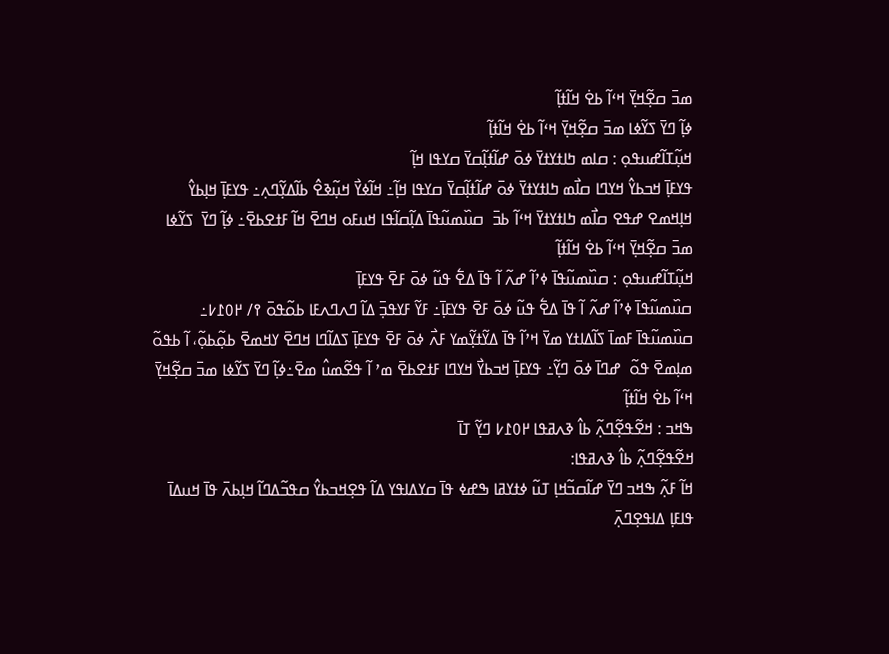ߘߏ߫ ߛߐ߲߬ߞߌ߲߫ ߞߵߊ߬ ߕߐ߭ ߞߊ߬ߙߊ߲߬
ߦߊ߲߬ ߣߌ߫ ߖߌ߬ߦߊ ߘߏ߫ ߛߐ߲߬ߞߌ߲߫ ߞߵߊ߬ ߕߐ߭ ߞߊ߬ߙߊ߲߬
ߞߎ߲߬ߠߊ߬ߝߎߟߋ߲ : ߛߊߘ ߤߊߙߌߙߌ߫ ߦߋ߫ ߝߊ߬ߙߊ߲߬ߛߌ߫ ߛߌߟߊ ߞߊ߲߬
ߟߌߓߊ߲߫ ߞߏߕߌ߮ ߞߌߣߊ ߛߊ߯ߘ ߤߊߙߌߙߌ߫ ߦߋ߫ ߝߊ߬ߙߊ߲߬ߛߌ߫ ߛߌߟߊ ߞߊ߲߬߸ ߞߊ߬ߦߌ߯ ߞߎ߲߬ߢߐ߮ ߕߊ߬ߡߌ߲߬ߣߍ߲߸ ߟߌߓߊ߲߫ ߞߊ߲ߕߌ߮ ߞߊ߲ߞߘߐ ߝߟߐ ߛߊ߯ߘ ߤߊߙߌߙߌ߫ ߞߵߊ߬ ߕߏ߫  ߛߎ߰ߘߎ߬ߟߊ߫ ߡߊ߲߬ߛߊ߬ߟߊ ߞߎߓߋ ߞߣߐ߫ ߞߊ߬ ߓߙߐߕߐ߫߸ ߦߊ߲߬ ߣߌ߫  ߖߌ߬ߦߊ ߘߏ߫ ߛߐ߲߬ߞߌ߲߫ ߞߵߊ߬ ߕߐ߭ ߞߊ߬ߙߊ߲߬
ߞߎ߲߬ߠߊ߬ߝߎߟߋ߲ : ߛߎ߰ߘߎ߬ߟߊ߫ ߦߴߊ߬ ߝߍ߬ ߊ߬ ߟߊ߫ ߡߐ߱ ߟߎ߬ ߦߋ߫ ߓߐ߫ ߟߌߓߊ߲߫
ߛߎ߰ߘߎ߬ߟߊ߫ ߦߴߊ߬ ߝߍ߬ ߊ߬ ߟߊ߫ ߡߐ߱ ߟߎ߬ ߦߋ߫ ߓߐ߫ ߟߌߓߊ߲߫߸ ߓߌ߬ ߓߌߟߏ߲߫ ߡߊ߬ ߣߍߣߍߓߊ ߕߋ߬ߟߋ߫ ߉/ ߂߀߁߇߸ ߛߎ߰ߘߎ߬ߟߊ߫ ߓߘߊ߫ ߖߊ߬ߡߊߙߌ ߘߌ߫ ߞߴߊ߬ ߟߊ߫ ߡߌ߬ߙߌ߲߬ߘߌ ߓߍ߯ ߦߋ߫ ߓߐ߫ ߟߌߓߊ߲߫ ߖߡߊ߬ߣߊ ߞߣߐ߫ ߌߞߘߐ߫ ߕߋ߲߬ߕߋ߲߬، ߊ߬ ߕߟߋ߬ ߘߊ߲ߘߐ߫ ߟߋ߬  ߝߣߊ߫ ߦߋ߫ ߣߌ߲߬߸ ߟߌߓߊ߲߫ ߞߏߕߌ߯ ߞߌߣߊ ߓߙߐߕߐ߫ ߘߴ ߊ߬ ߟߐ߬ߘߎ߮ ߘߐ߫߸ߦߊ߲߬ ߣߌ߫ ߖߌ߬ߦߊ ߘߏ߫ ߛߐ߲߬ߞߌ߲߫ ߞߵߊ߬ ߕߐ߭ ߞߊ߬ߙߊ߲߬
ߒߞߏ : ߞߐ߬ߟߐ߲߬ߣߍ߲߬ ߕߊ߮ ߢߍߥߟߊ ߂߀߁߇ ߣߌ߲߬ ߠߊ߫
ߞߐ߬ߟߐ߲߬ߣߍ߲߬ ߕߊ߮ ߢߍߥߟߊ:
ߞߊ߬ ߓߍ߲߬ ߒߞߏ ߣߌ߫ ߝߊ߬ߛߏ߬ߞߊ߲ ߠߎ߬ ߦߙߌߥߊ ߒߝߦ ߟߊ߫ ߛߌߡߊߟߌ ߡߊ߬ ߟߐ߲ߞߏߕߌ߮ ߛߟߏ߬ߡߣߊ߬ ߞߊ߲ߕߍ߫ ߟߊ߫ ߞߎߡߊ߫ ߟߊߓߊ߲ ߡߊߟߐ߲ߣߍ߲߫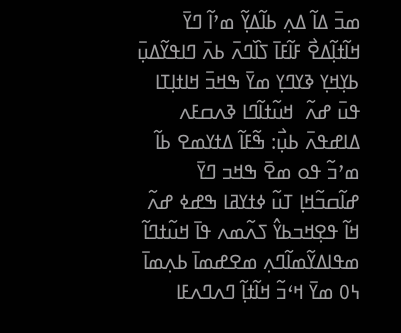ߘߏ߫ ߡߊ߬ ߡߍ߲ ߕߊ߬ߡߌ߲߬ ߘߴߊ߬ ߣߌ߫ ߞߊ߬ߙߊ߲߬ߡߐ߯ ߓߊ߬ߓߊ߫ ߖߊ߰ߣߍ߫ ߕߍ߫ ߣߊߟߌ߬ߡߎ߲߫ ߕߌ߲ߞߌ߲ ߢߌߣߌ߲ ߘߌ߫ ߒߞߏ߫ ߞߊߙߊ߲ߠߊ ߟߎ߫ ߝߍ߬  ߞߎ߬ߙߊ߬ߣߊ ߢߍߛߓߍ ߡߊߝߟߍ߫ ߕߎ߲߯: ߒ߬ߓߊ߬ ߡߙߌߘߐ ߕߊ߬ ߘߴߏ߬ ߟߋ ߘߐ߫ ߒߞߏ ߣߌ߫ ߝߊ߬ߛߏ߬ߞߊ߲ ߠߎ߬ ߦߙߌߥߊ ߒߝߦ ߝߍ߬  ߞߊ߬ ߟߐ߲ߞߏߕߌ߮ ߖߍ߬ߘߍ ߟߊ߫ ߞߎ߬ߙߣߊ߬ ߘߟߊߡߌ߬ߘߊ߬ߣߍ߲ ߘߐߝߘߊ߫ ߕߍ߲ߘߊ߫ ߆߀ ߘߌ߫ ߞߵߏ߬ ߞߊ߬ߙߊ߲߬ ߣߍߣߍߓߊ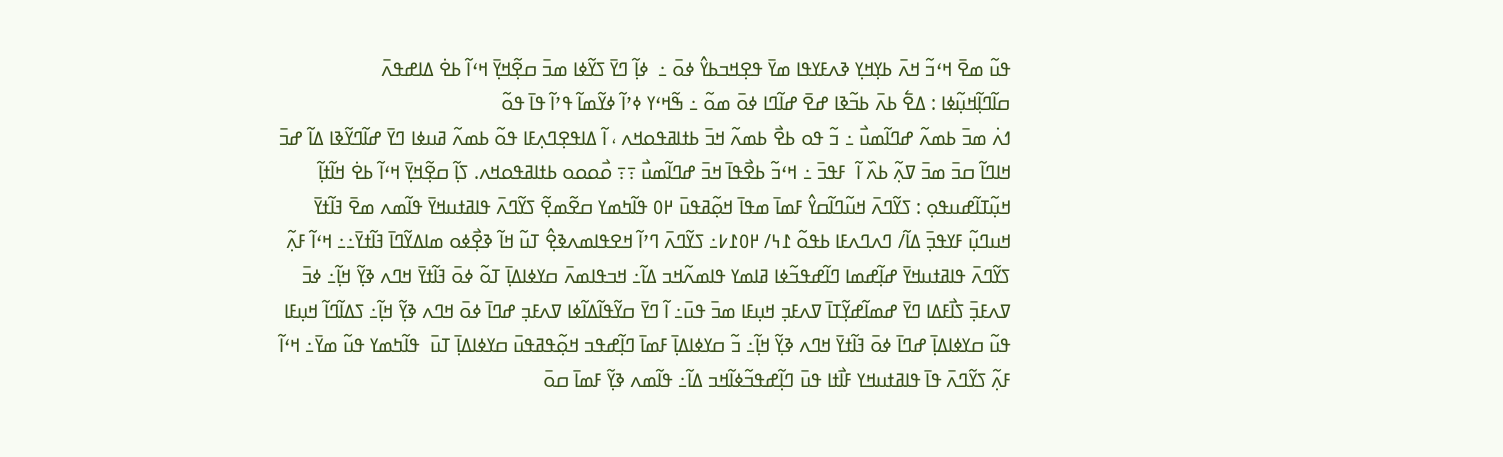ߟߎ߬ ߘߐ߫ ߞߵߏ߬ ߞߍ߫ ߕߌ߲ߞߌ߲ ߢߍߓߌߟߊ ߘߌ߫ ߟߐ߲ߞߏߕߌ߮ ߦߋ߫ ߸  ߦߊ߲߬ ߣߌ߫ ߖߌ߬ߦߊ ߘߏ߫ ߛߐ߲߬ߞߌ߲߫ ߞߵߊ߬ ߕߐ߭ ߡߊߝߟߍ߫
ߛߊ߬ߣߊ߲߬ߞߎ߲߬ߦߊ : ߡߐ߱ ߕߍ߫ ߕߏ߬ߢߊ ߝߐ߫ ߝߊ߬ߣߊ ߦߋ߫ ߘߋ߬ ߸ ߒ߬ߞߵߌ ߦߴߊ߬ ߦߌ߬ߘߊ߬ ߟߴߊ߬ ߟߊ߫ ߟߋ߬
ߗߍ߭ ߘߏ߫ ߕߘߍ߬ ߝߣߊ߬ߘߎ߯ ߸ ߏ߬ ߟߋ ߕߐ߯ ߕߘߍ߬ ߞߏ߫ ߕߙߊߥߟߋߞߍ ، ߊ߬ ߡߊߟߐ߲ߣߍ߲ߓߊ ߟߋ߬ ߕߘߍ߬ ߥߎߦߊ ߣߌ߫ ߝߊ߬ߣߌ߬ߢߊ ߡߊ߬ ߝߏ߫ ߞߊߣߊ߬ ߛߏ߫ ߘߏ߫ ߜߍ߲߬ ߕߍ߰ ߊ߬  ߓߟߏ߫ ߸ ߞߵߏ߬ ߕߐ߯ߟߊ߫ ߞߏ߫ ߝߣߊ߬ߘߎ߯ ߹߹ ߋ߯ߋߋߋ ߕߙߊߥߟߋߞߍ. ߖߊ߲߬ ߛߐ߲߬ߞߌ߲߫ ߞߵߊ߬ ߕߐ߭ ߞߊ߬ߙߊ߲߬
ߞߎ߲߬ߠߊ߬ߝߎߟߋ߲ : ߖߌ߬ߣߍ߫ ߞߎ߬ߣߊ߬ߛߌ߮ ߓߘߊ߫ ߘߟߊ߫ ߞߋ߲߬ߥߟߎ߫ ߂߀ ߟߊ߬ߤߘߌ ߛߐ߬ߘߐ߲߬ ߖߌ߬ߣߍ߫ ߟߊߥߙߎߞߌ߫ ߟߊ߬ߘߍ ߘߐ߫ ߔߊ߬ߙߌ߫
ߞߎߣߎ߲߬ ߓߌߟߏ߲߫ ߡߊ߬/ ߣߍߣߍߓߊ ߕߟߋ߬ ߁߆/ ߂߀߁߇߸ ߖߌ߬ߣߍ߫ ߣߴߊ߬ ߞߐߟߊߘߍߢߐ߲߮ ߠߎ߬ ߞߊ߬ ߢߐ߲߯ߦߋ ߘߊߡߌ߬ߣߊ߫ ߔߊ߬ߙߌ߫߸߸ ߞߵߊ߬ ߓߍ߲߬ ߖߌ߬ߣߍ߫ ߟߊߥߙߎߞߌ߫ ߝߊ߲߬ߝߘߊ ߣߊ߬ߝߟߏ߬ߦߊ ߥߊߘߌ ߟߊߘߍ߬ߞߏ ߡߊ߬߸ ߞߏߟߊߘߍ߫ ߛߌߦߊߡߊ߲߫ ߠߋ߬ ߦߋ߫ ߔߊ߬ߙߌ߫ ߞߣߍ ߢߌ߲߬ ߞߊ߲߬߸ ߦߏ߫ ߜߍߓߏ߲߫ ߖߊ߯ߓߡߊ ߣߌ߫ ߝߘߊ߬ߝߌ߲߬ߠߊ߫ ߜߍߓߏ߲ ߞߎ߲ߓߊ ߘߏ߫ ߟߎ߫߸ ߊ߬ ߣߌ߫ ߛߌ߬ߟߊ߬ߡߊ߬ߦߊ ߜߍߓߏ߲ ߝߣߊ߫ ߦߋ߫ ߞߣߍ ߢߌ߲߬ ߞߊ߲߬߸ ߖߡߊ߬ߣߊ߬ ߞߎ߲ߓߊ ߟߎ߬ ߛߌߦߊߡߊ߲߫ ߝߣߊ߫ ߦߋ߫ ߔߊ߬ߙߌ߫ ߞߣߍ ߢߌ߲߬ ߞߊ߲߬߸ ߏ߬ ߛߌߦߊߡߊ߲߫ ߓߘߊ߫ ߣߊ߲߬ߝߟߏ ߞߋ߲߬ߟߥߟߎ߫ ߛߌߦߊߡߊ߲߫ ߠߎ߫  ߟߊ߬ߤߘߌ ߟߎ߬ ߘߌ߫߸ ߞߵߊ߬ ߓߍ߲߬ ߖߌ߬ߣߍ߫ ߟߊ߫ ߟߊߥߙߎߞߌ ߓߊ߯ߙߊ ߟߎ߫ ߣߊ߲߬ߝߟߏ߬ߦߊ߬ߞߏ ߡߊ߬߸ ߟߊ߬ߘߍ ߢߌ߲߬ ߓߘߊ߫ ߛߋ߫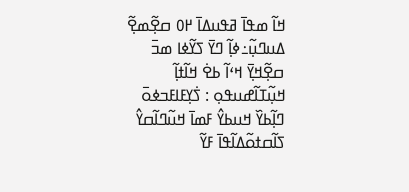ߞߊ߬ ߘߟߊ߫ ߥߟߎߡߊ߫ ߂߀ ߛߐ߲߬ߘߐ߲߬ ߡߎߣߎ߲߬߸ߦߊ߲߬ ߣߌ߫ ߖߌ߬ߦߊ ߘߏ߫ ߛߐ߲߬ߞߌ߲߫ ߞߵߊ߬ ߕߐ߭ ߞߊ߬ߙߊ߲߬
ߞߎ߲߬ߠߊ߬ߝߎߟߋ߲ : ߖ߭ߌ߲ߓߊߓߏߦߋ߫ ߣߊ߲߬ߕߌ߰ ߞߎߕߌ߮ ߓߘߊ߫ ߞߎ߬ߣߊ߬ߛߌ߮ ߖߊ߬ߛߙߋ߬ߡߊ߬ߟߊ߫ ߓߌ߬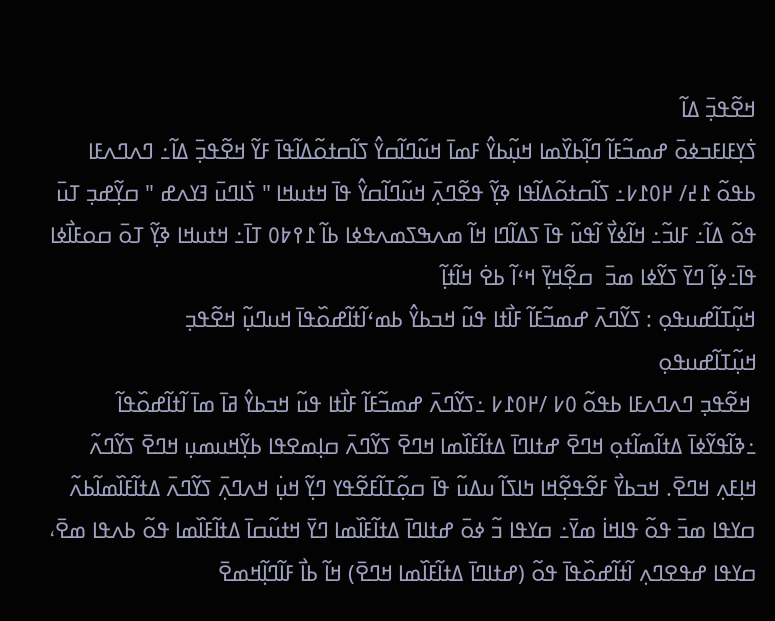ߞߐ߬ߟߏ߲߫ ߡߊ߬
ߖ߭ߌ߲ߓߊߓߏߦߋ߫ ߝߘߏ߬ߓߊ߬ ߣߊ߲߬ߕߌ߰ߘߊ ߞߎ߲߬ߕߌ߮ ߓߘߊ߫ ߞߎ߬ߣߊ߬ߛߌ߮ ߖߊ߬ߛߙߋ߬ߡߊ߬ߟߊ߫ ߓߌ߬ ߞߐ߬ߟߏ߲߫ ߡߊ߬߸ ߣߍߣߍߓߊ ߕߟߋ߬ ߁߄/ ߂߀߁߇߸ ߖߊ߬ߛߙߋ߬ߡߊ߬ߟߊ ߢߌ߲߬ ߟߐ߬ߣߍ߲߫ ߞߎ߬ߣߊ߬ߛߌ߮ ߟߊ߫ ߞߙߎߞߊ " ߖ߭ߊߣߎ߫ ߔߌߍߝ " ߛߌ߲߬ߝߏ߲ ߠߎ߫ ߟߋ߬ ߡߊ߬߸ ߓߊߏ߬߸ ߞߊ߬ߦߌ߯ ߊ߬ߟߎ߬ ߟߊ߫ ߖߡߊ߬ߣߊ ߞߊ߬ ߘߍߒߖߘߍߟߦߊ ߕߊ߬ ߁߉߈߀ ߠߊ߫߸ ߞߙߎߞߊ ߢߌ߲߬ ߠߋ߫ ߛߋߓߊ߯ߦߊ ߟߊ߫߸ߦߊ߲߬ ߣߌ߫ ߖߌ߬ߦߊ ߘߏ߫  ߛߐ߲߬ߞߌ߲߫ ߞߵߊ߬ ߕߐ߭ ߞߊ߬ߙߊ߲߬
ߞߎ߲߬ߠߊ߬ߝߎߟߋ߲ : ߖߌ߬ߣߍ߫ ߝߘߏ߬ߓߊ߬ ߓߊ߯ߙߊ ߟߎ߬ ߞߏߕߌ߮ ߕߘߵߊ߬ߙߊ߬ߝߋ߰ߟߊ߫ ߞߎߣߎ߲߬ ߞߐ߬ߟߏ߲
ߞߎ߲߬ߠߊ߬ߝߎߟߋ߲
 ߞߐ߬ߟߏ߲ ߣߍߣߍߓߊ ߕߟߋ߬ ߀߇ /߂߀߁߇ ߸ߖߌ߬ߣߍ߫ ߝߘߏ߬ߓߊ߬ ߓߊ߯ߙߊ ߟߎ߬ ߞߏߕߌ߮ ߥߊ߫ ߘߊ߫ ߊ߬ߙߊ߬ߝߋ߰ߟߊ߬ ߸ߢߊ߬ߟߌ߬ߦߊ߫ ߡߙߊ߬ߘߊ߬ߙߋ߲ ߞߣߐ߫ ߝߙߊߣߊ߫ ߡߙߊ߬ߓߊ߰ߘߊ ߞߣߐ߫ ߖߌ߬ߣߍ߫ ߛߊ߲ߘߐߟߊ ߕߌ߲߬ߞߎߘߎ߲ ߞߣߐ߫ ߖߌ߬ߣߍ߬ ߞߊ߲ߓߍ߲ ߞߣߐ߫. ߞߏߕߌ߯ ߓߐ߬ߟߐ߲߬ߞߊ ߤߊߖߊ߬ ߎߡߎ߬ ߟߊ߫ ߛߋ߲߬ߠߊ߬ߓߐ߬ߟߌ ߣߌ߲߬ ߞߎ߲߭ ߞߍߣߍ߲߫ ߖߌ߬ߣߍ߫ ߡߙߊ߬ߓߊ߰ߘߊ߬ߕߍ߬ ߛߌߟߊ ߘߏ߫ ߟߋ߬ ߟߊߞߊ߭ ߘߌ߫߸ ߛߌߟߊ ߏ߬ ߦߋ߫ ߝߙߊߣߊ߫ ߡߙߊ߬ߓߊ߰ߘߊ ߣߌ߫ ߞߙߎ߬ߛߊ߫ ߡߙߊ߬ߓߊ߰ߘߊ ߟߋ߬ ߕߍߟߊ ߘߐ߫، ߛߌߟߊ ߝߟߐߣߍ߲ ߊ߬ߙߊ߬ߝߋ߰ߟߊ߫ ߟߋ߬ (ߝߙߊߣߊ߫ ߡߙߊ߬ߓߊ߰ߘߊ ߞߣߐ߫) ߞߊ߬ ߕߊ߯ ߓߊ߬ߣߊ߲߬ߞߘߐ߫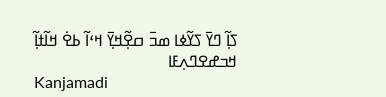ߖߊ߲߬ ߣߌ߫ ߖߌ߬ߦߊ ߘߏ߫ ߛߐ߲߬ߞߌ߲߫ ߞߵߊ߬ ߕߐ߭ ߞߊ߬ߙߊ߲߬
ߞߏߝߐߣߍ߲ߓߊ
Kanjamadi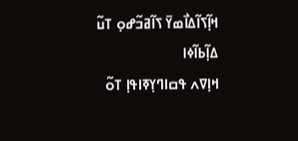ߞߊ߲߬ߖߊ߬ߡߊ߯ߘߌ߫ ߖߊ߬ߥߏ߬ߝߋ߲ ߠߎ߬
ߡߊ߲߬ߕߊ߬ߦߊ
ߞߊ߲ߜߍ ߟߛߊߣߌ߲ߧߊߟߊ߲ ߠߋ߬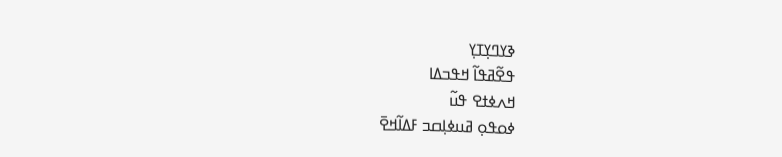ߢߌߣߌ߲ߠߌ߲
ߟߐ߬ߥߟߊ߬ ߞߟߏߡߊ
ߞߍߦߙߐ ߟߎ߬
ߦߋߟߋ߲ ߥߎߦߊ߲ߛߏ ߓߡߊ߬ߞߐ߫